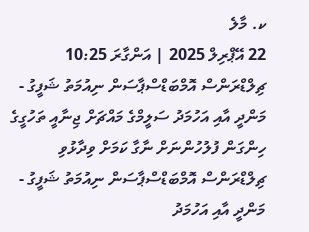ކ. މާލެ
22 އޭޕްރިލް 2025 | އަންގާރަ 10:25
ޗިލްޑްރަންސް އޮމްބަޑްސްޕާސަން ނިއުމަތު ޝަފީގު - މަންދީ އާއި އަހުމަދު ސަލީމްގެ މައްޗަށް ޖިނާއީ ތަހުގީގެ ހިންގަން ފުލުހުންނަށް ނާގާ ކަމަށް ވިދާޅުވި
ޗިލްޑްރަންސް އޮމްބަޑްސްޕާސަން ނިއުމަތު ޝަފީގު - މަންދީ އާއި އަހުމަދު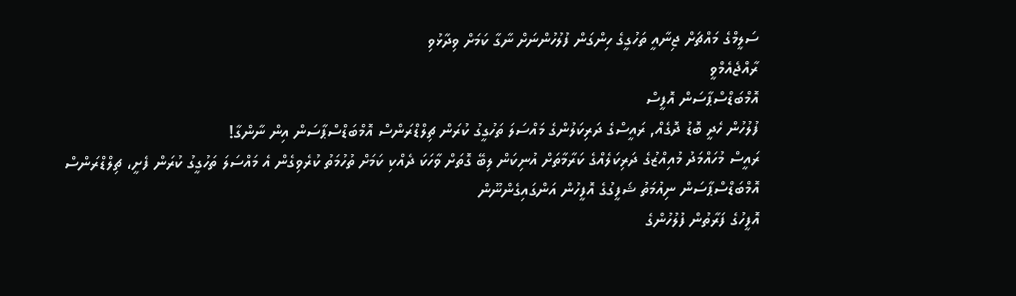ސަލީމްގެ މައްޗަށް ޖިނާއީ ތަހުގީގެ ހިންގަން ފުލުހުންނަށް ނާގާ ކަމަށް ވިދާޅުވި
ރާއްޖެއެމްވީ
އޮމްބަޑްސްޕާސަން އޮފީސް
ފުލުހުން ހެދީ ބޮޑު ދޮގެއް, ރައީސްގެ ދަރިކަލުންގެ މައްސަލަ ތަހުގީގު ކުރަން ޗިލްޑްރަންސް އޮމްބަޑްސްޕާސަން އިން ނާންގާ!
ރައީސް މުހައްމަދު މުއިއްޒުގެ ދަރިކަލެއްގެ ކަރާމާތަށް އުނިކަން ލިބޭ ގޮތަށް ވާހަކަ ދެއްކި ކަމަށް ތުހުމަތު ކުރެވިގެން އެ މައްސަލަ ތަހުގީގު ކުރަން ފެށީ، ޗިލްޑްރަންސް އޮމްބަޑްސްޕާސަން ނިއުމަތު ޝަފީގުގެ އޮފީހުން އަންގައިގެންނޫން
އޮފީހުގެ ފަރާތުން ފުލުހުންގެ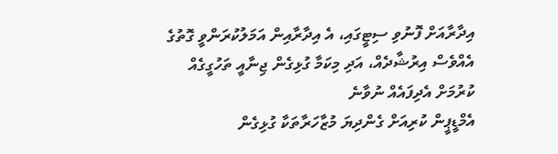އިދާރާއަށް ފޮނުވި ސިޓީގައި، އެ އިދާރާއިން އަމަލުކުރަންވީ ގޮތުގެ އެއްވެސް އިރުޝާދެއް، އަދި މިކަމާ ގުޅިގެން ޖިނާއީ ތަހުގީގެއް ކުރުމަށް އެދިފައެއް ނުވާނެ
އެމްޑީޕީން ކުރިއަށް ގެންދިޔަ މުޒާހަރާތަކާ ގުޅިގެން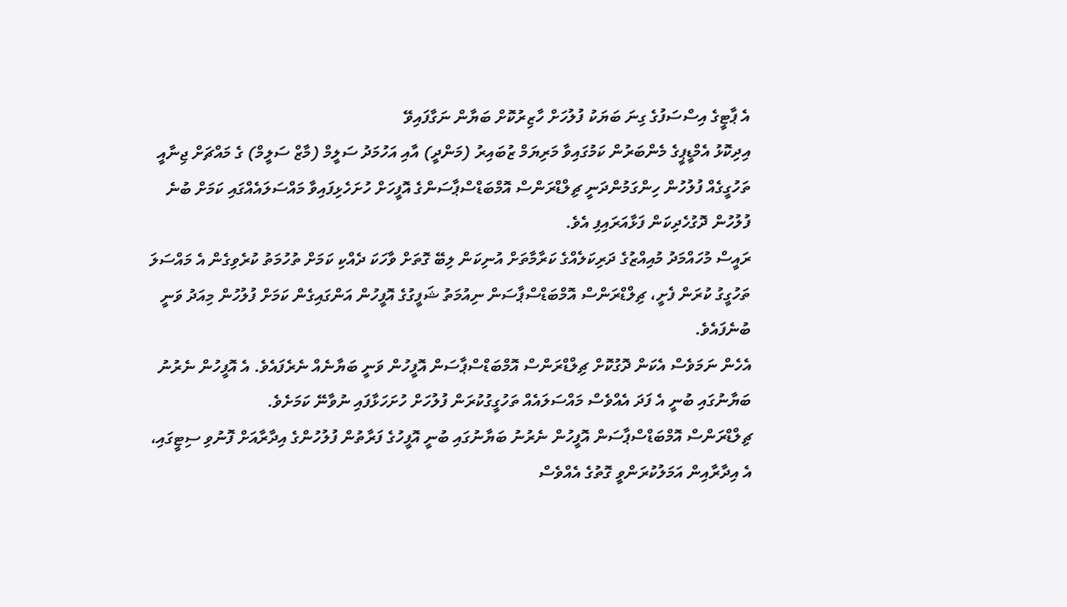އެ ޕާޓީގެ އިސްސަފުގެ ގިނަ ބަޔަކު ފުލުހަށް ހާޒިރުކޮށް ބަޔާން ނަގާފައިވޭ
އިދިކޮޅު އެމްޑީޕީގެ މެންބަރުން ކަމުގައިވާ މަރިޔަމް ޒުބައިރު (މަންދީ) އާއި އަހުމަދު ސަލީމް (މާޒް ސަލީމް) ގެ މައްޗަށް ޖިނާއީ ތަހުގީގެއް ފުލުހުން ހިންގަމުންދަނީ ޗިލްޑްރަންސް އޮމްބަޑްސްޕާސަންގެ އޮފީހަށް ހުށަހެޅިފައިވާ މައްސަލައެއްގައި ކަމަށް ބުނެ ފުލުހުން ދޮގުހެދިކަން ފަޅާއަރައިފި އެވެ.
ރައީސް މުހައްމަދު މުއިއްޒުގެ ދަރިކަލެއްގެ ކަރާމާތަށް އުނިކަން ލިބޭ ގޮތަށް ވާހަކަ ދެއްކި ކަމަށް ތުހުމަތު ކުރެވިގެން އެ މައްސަލަ ތަހުގީގު ކުރަން ފެށީ، ޗިލްޑްރަންސް އޮމްބަޑްސްޕާސަން ނިއުމަތު ޝަފީގުގެ އޮފީހުން އަންގައިގެން ކަމަށް ފުލުހުން މިއަދު ވަނީ ބުނެފައެވެ.
އެހެން ނަމަވެސް އެކަން ދޮގުކޮށް ޗިލްޑްރަންސް އޮމްބަޑްސްޕާސަން އޮފީހުން ވަނީ ބަޔާނެއް ނެރެފައެވެ. އެ އޮފީހުން ނެރުނު ބަޔާނުގައި ބުނީ އެ ފަދަ އެއްވެސް މައްސަލައެއް ތަހުގީގުކުރަން ފުލުހަށް ހުށަހަޅާފައި ނުވާނޭ ކަމަށެވެ.
ޗިލްޑްރަންސް އޮމްބަޑްސްޕާސަން އޮފީހުން ނެރުނު ބަޔާނުގައި ބުނީ އޮފީހުގެ ފަރާތުން ފުލުހުންގެ އިދާރާއަށް ފޮނުވި ސިޓީގައި، އެ އިދާރާއިން އަމަލުކުރަންވީ ގޮތުގެ އެއްވެސް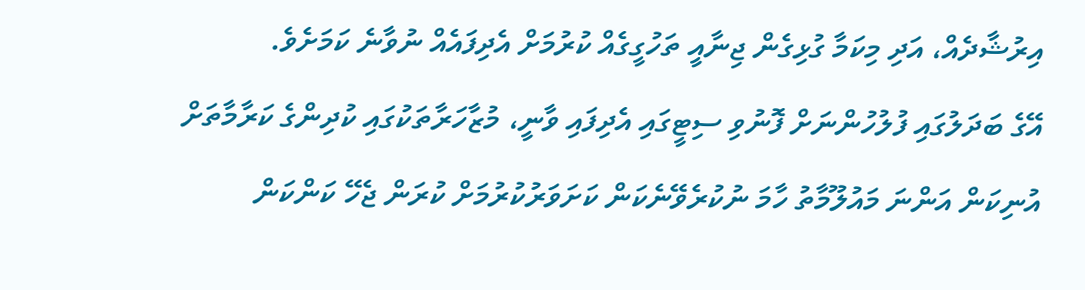އިރުޝާދެއް، އަދި މިކަމާ ގުޅިގެން ޖިނާއީ ތަހުގީގެއް ކުރުމަށް އެދިފައެއް ނުވާނެ ކަމަށެވެ.
އޭގެ ބަދަލުގައި ފުލުހުންނަށް ފޮނުވި ސިޓީގައި އެދިފައި ވާނީ، މުޒާހަރާތަކުގައި ކުދިންގެ ކަރާމާތަށް އުނިކަން އަންނަ މައުލޫމާތު ހާމަ ނުކުރެވޭނެކަން ކަށަވަރުކުރުމަށް ކުރަން ޖެހޭ ކަންކަން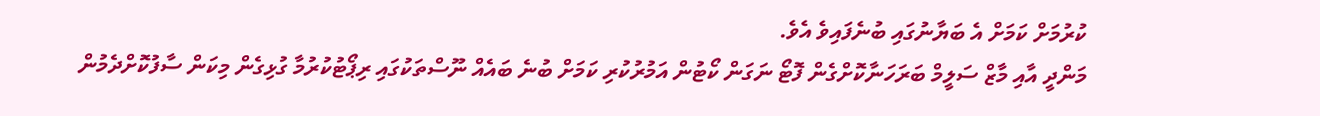ކުރުމަށް ކަމަށް އެ ބަޔާނުގައި ބުނެފައިވެ އެވެ.
މަންދީ އާއި މާޒް ސަލީމް ބަރަހަނާކޮށްގެން ފޮޓޯ ނަގަން ކޯޓުން އަމުރުކުރި ކަމަށް ބުނެ ބައެއް ނޫސްތަކުގައި ރިޕޯޓުކުރުމާ ގުޅިގެން މިކަން ސާފުކޮށްދެމުން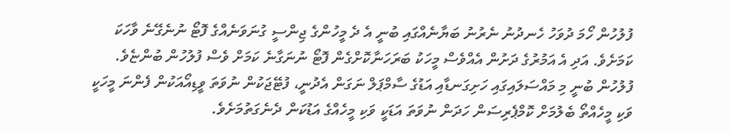ފުލުހުން ހޯމަ ދުވަހު ހެނދުނު ނެރުނު ބަޔާނެއްގައި ބުނީ އެ ދެ މީހުންގެ ޖިންސީ ގުނަވަނެއްގެ ފޮޓޯ ނުނެގޭނެ ވާހަކަ ކަމަށެވެ. އަދި އެ އަމުރުގެ ދަށުން އެއްވެސް މީހަކު ބަރަހަނާކޮށްގެން ފޮޓޯ ނުނަގާނެ ކަމަށް ވެސް ފުލުހުން ބުންޏެވެ.
ފުލުހުން ބުނީ މި މައްސަލައިގައި ހަށިގަނޑާއި އަޑުގެ ސާމްޕަލް ނަގަން އެދުނީ، ފުޓޭޖަކުން ނުވަތަ ވީޑިއޯއަކުން ފެންނަ މީހަކީ ވަކި މީހެއްތޯ ބެލުމަށް ކޮމްޕެރިސަން ހަދަން ނުވަތަ އަޑަކީ ވަކި މީހެއްގެ އަޑުކަން ދެނެގަތުމަށެވެ.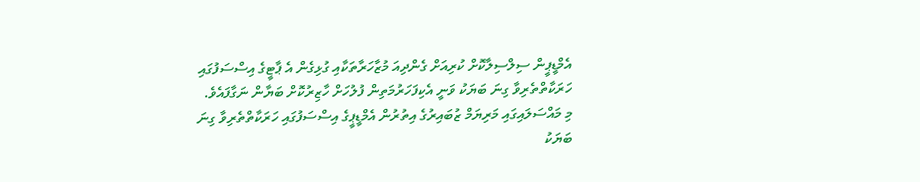އެމްޑީޕީން ސިލްސިލާކޮށް ކުރިއަށް ގެންދިއަ މުޒާހަރާތަކާއި ގުޅިގެން އެ ޕާޓީގެ އިސްސަފުގައި ހަރަކާތްތެރިވާ ގިނަ ބަޔަކު ވަނީ އެކިފަހަރުމަތިން ފުލުހަށް ހާޒިރުކޮށް ބަޔާން ނަގާފައެވެ.
މި މައްސަލައިގައި މަރިޔަމް ޒުބައިރުގެ އިތުރުން އެމްޑީޕީގެ އިސްސަފުގައި ހަރަކާތްތެރިވާ ގިނަ ބަޔަކު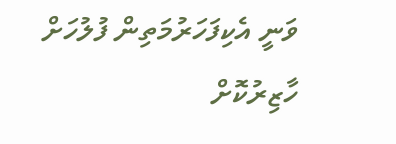ވަނީ އެކިފަހަރުމަތިން ފުލުހަށް ހާޒިރުކޮށް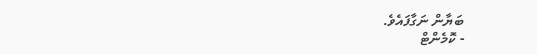ބަޔާން ނަގާފައެވެ.
- ކޮމެންޓް